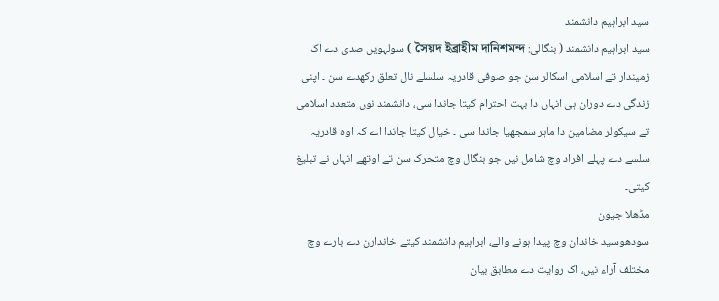سید ابراہیم دانشمند
سید ابراہیم دانشمند ( بنگالی: সৈয়দ ইব্রাহীম দানিশমন্দ ) سولہويں صدی دے اک زمیندار تے اسلامی اسکالر سن جو صوفی قادریہ سلسلے نال تعلق رکھدے سن ۔ اپنی زندگی دے دوران ہی انہاں دا بہت احترام کیتا جاندا سی، دانشمند نوں متعدد اسلامی تے سیکولر مضامین دا ماہر سمجھیا جاندا سی ۔ خیال کیتا جاندا اے کہ اوہ قادریہ سلسے دے پہلے افراد وچ شامل نيں جو بنگال وچ متحرک سن تے اوتھے انہاں نے تبلیغ کيتی۔
مڈھلا جیون
سودھوسید خاندان وچ پیدا ہونے والے، ابراہیم دانشمند کیتے خاندارن دے بارے وچ مختلف آراء نيں، اک روایت دے مطابق بیان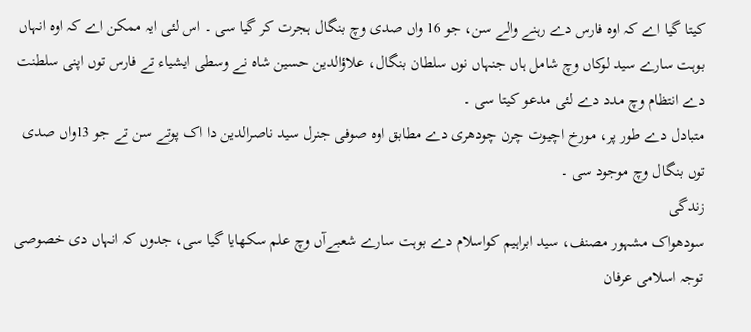کیتا گیا اے کہ اوہ فارس دے رہنے والے سن، جو 16 واں صدی وچ بنگال ہجرت کر گیا سی ۔ اس لئی ایہ ممکن اے کہ اوہ انہاں بوہت سارے سید لوکاں وچ شامل ہاں جنہاں نوں سلطان بنگال، علاؤالدین حسین شاہ نے وسطی ایشیاء تے فارس توں اپنی سلطنت دے انتظام وچ مدد دے لئی مدعو کیتا سی ۔
متبادل دے طور پر، مورخ اچیوت چرن چودھری دے مطابق اوہ صوفی جنرل سید ناصرالدین دا اک پوتے سن تے جو 13واں صدی توں بنگال وچ موجود سی ۔
زندگی
سودھواک مشہور مصنف، سید ابراہیم کواسلام دے بوہت سارے شعبےآں وچ علم سکھایا گیا سی، جدوں کہ انہاں دی خصوصی توجہ اسلامی عرفان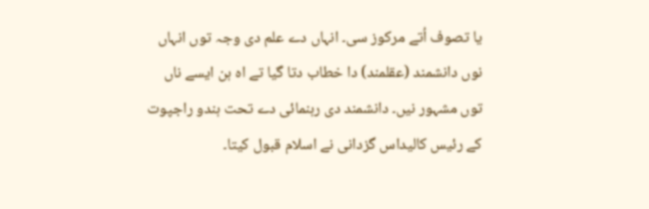یا تصوف اُتے مرکوز سی۔ انہاں دے علم دی وجہ توں انہاں نوں دانشمند (عقلمند) دا خطاب دتا گیا تے اہ ہن ايسے ناں توں مشہور نيں۔ دانشمند دی رہنمائی دے تحت ہندو راجپوت کے رئیس کالیداس گزدانی نے اسلام قبول کیتا۔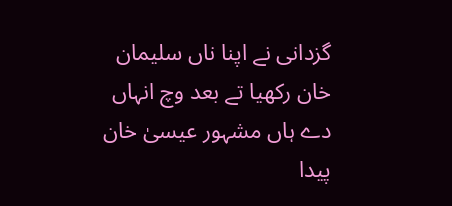گزدانی نے اپنا ناں سلیمان خان رکھیا تے بعد وچ انہاں دے ہاں مشہور عیسیٰ خان پیدا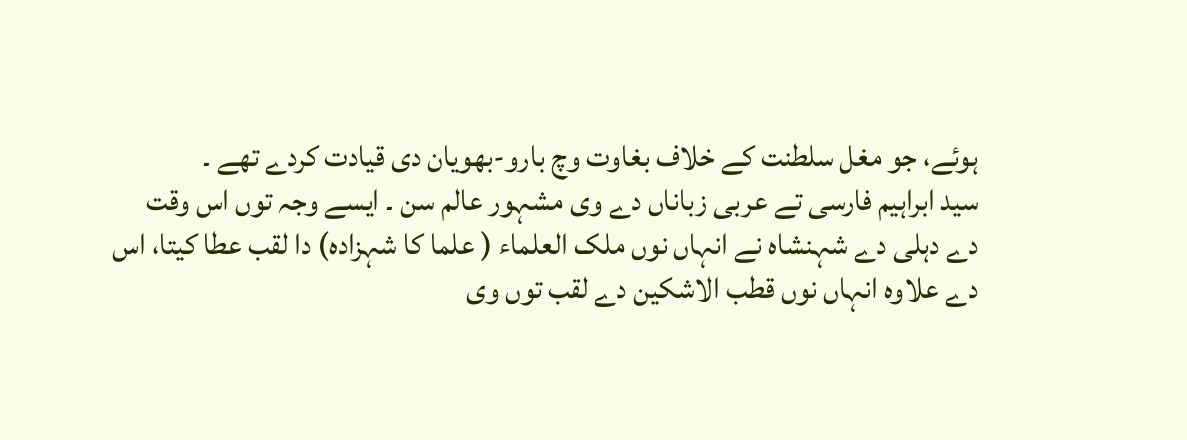ہوئے، جو مغل سلطنت کے خلاف بغاوت وچ بارو-بھویان دی قیادت کردے تھے ۔
سید ابراہیم فارسی تے عربی زباناں دے وی مشہور عالم سن ۔ ايسے وجہ توں اس وقت دے دہلی دے شہنشاہ نے انہاں نوں ملک العلماء ( علما کا شہزادہ) دا لقب عطا کيتا، اس دے علاوہ انہاں نوں قطب الاشکین دے لقب توں وی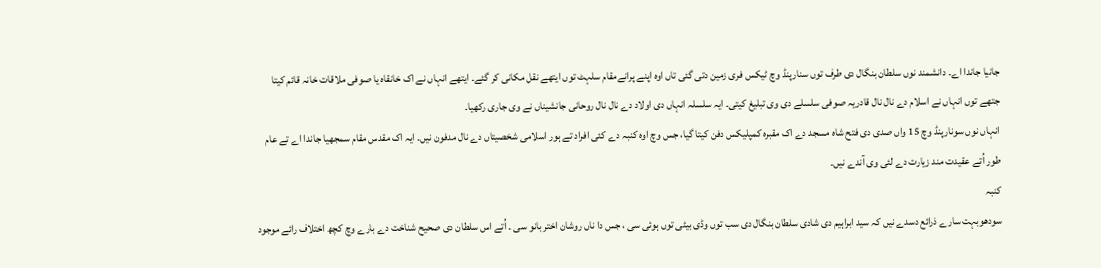جانیا جاندا اے۔ دانشمند نوں سلطان بنگال دی طرف توں سنارپنڈ وچ ٹیکس فری زمین دتی گئی تاں اوہ اپنے پرانےمقام سلہٹ توں ایتھے نقل مکانی کر گئے۔ ایتھے انہاں نے اک خانقاہ یا صوفی ملاقات خانہ قائم کیتا جتھے توں انہاں نے اسلام دے نال نال قادریہ صوفی سلسلے دی وی تبلیغ کيتی۔ ایہ سلسلہ انہاں دی اولاد دے نال نال روحانی جانشیناں نے وی جاری رکھیا۔
انہاں نوں سونارپنڈ وچ 15 واں صدی دی فتح شاہ مسجد دے اک مقبرہ کمپلیکس دفن کیتا گیا، جس وچ اوہ کنبہ دے کئی افراد تے ہور اسلامی شخصیتاں دے نال مدفون نيں۔ ایہ اک مقدس مقام سمجھیا جاندا اے تے عام طور اُتے عقیدت مند زیارت دے لئی وی آندے نيں۔
کنبہ
سودھوبہت سارے ذرائع دسدے نيں کہ سید ابراہیم دی شادی سلطان بنگال دی سب توں وڈی بیٹی توں ہوئی سی ، جس دا ناں روشان اختر بانو سی ۔ اُتے اس سلطان دی صحیح شناخت دے بارے وچ کچھ اختلاف رائے موجود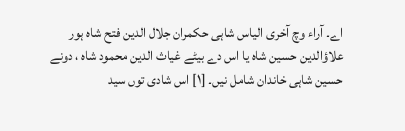اے۔ آراء وچ آخری الیاس شاہی حکمران جلال الدین فتح شاہ ہور علاؤالدین حسین شاہ یا اس دے بیٹے غیاث الدین محمود شاہ ، دونے حسین شاہی خاندان شامل نيں۔ [۱] اس شادی توں سید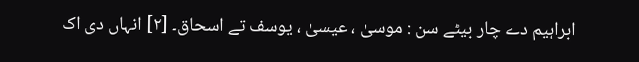ابراہیم دے چار بیٹے سن : موسیٰ ، عیسیٰ ، یوسف تے اسحاق۔ [۲] انہاں دی اک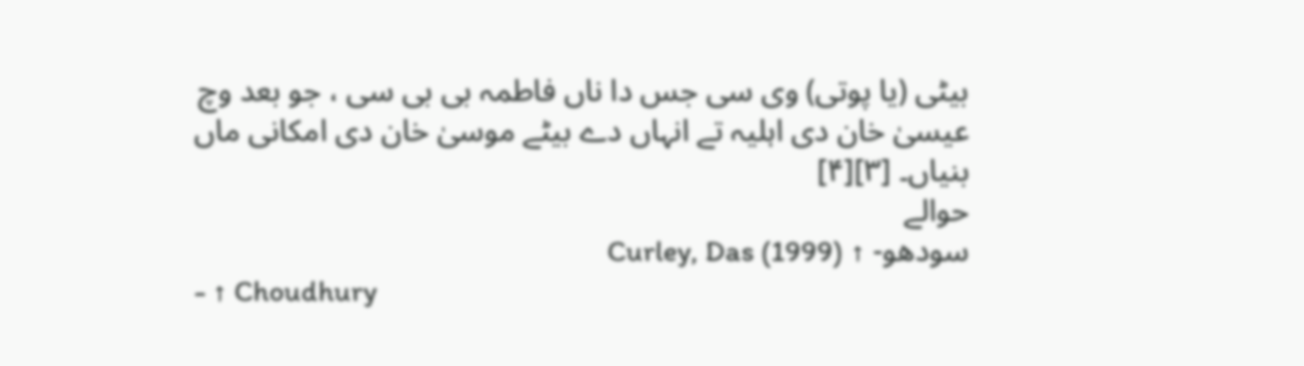بیٹی (یا پوتی) وی سی جس دا ناں فاطمہ بی بی سی ، جو بعد وچ عیسیٰ خان دی اہلیہ تے انہاں دے بیٹے موسیٰ خان دی امکانی ماں بنیاں۔ [۳][۴]
حوالے
سودھو- ↑ Curley, Das (1999)
- ↑ Choudhury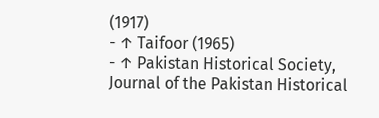(1917)
- ↑ Taifoor (1965)
- ↑ Pakistan Historical Society, Journal of the Pakistan Historical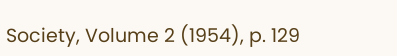Society, Volume 2 (1954), p. 129